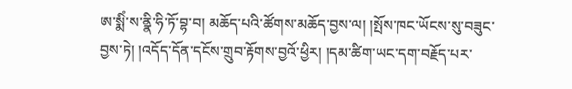ཨ་སྨིཾ་ས་ནྣི་ཧི་ཏོ་བྷ་བ། མཆོད་པའི་ཚོགས་མཆོད་བྱས་ལ། །སྤོས་ཁང་ཡོངས་སུ་བཟུང་བྱས་ཏེ། །འདོད་དོན་དངོས་གྲུབ་རྟོགས་བྱའོ་ཕྱིར། །དམ་ཚིག་ཡང་དག་བརྗོད་པར་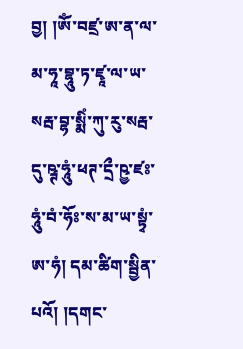བྱ། །ཨོཾ་བཛྲ་ཨ་ན་ལ་མ་ཧཱ་བྷཱུ་ཏ་ཛྭཱ་ལ་ཡ་སརྦ་བྷ་སྨིཾ་ཀུ་རུ་སརྦ་དུ་ཥྚ་ཧཱུཾ་ཕཊ་དྲྀ་ཥྱ་ཛཿ་ཧཱུཾ་བཾ་ཧོཿ་ས་མ་ཡ་སྟྭཾ་ཨ་ཧཾ། དམ་ཚིག་སྦྱིན་པའོ། །དགང་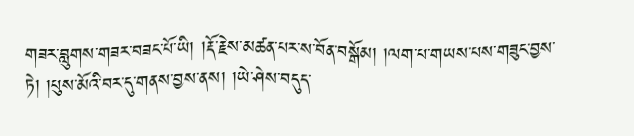གཟར་བླུགས་གཟར་བཟང་པོ་ཡི། །རྡོ་རྗེས་མཚན་པར་ས་བོན་བསྒོམ། །ལག་པ་གཡས་པས་གཟུང་བྱས་ཏེ། །པུས་མོའི་བར་དུ་གནས་བྱས་ནས། །ཡེ་ཤེས་བདུད་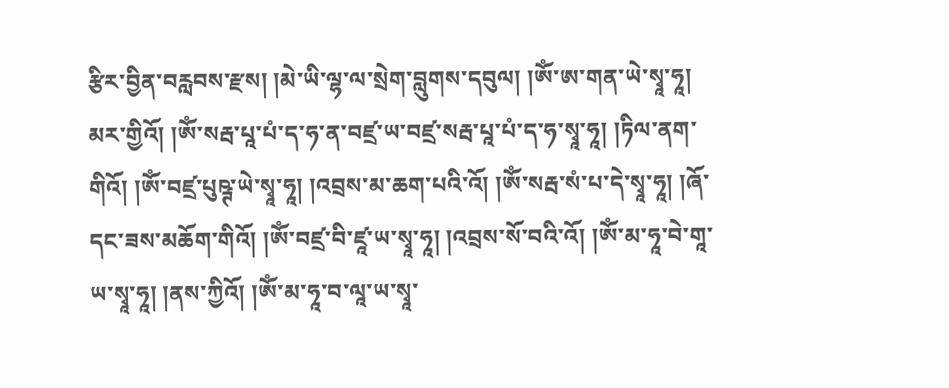རྩིར་བྱིན་བརླབས་རྫས། །མེ་ཡི་ལྷ་ལ་སྲེག་བླུགས་དབུལ། །ཨོཾ་ཨ་གན་ཡེ་སྭཱ་ཧཱ། མར་གྱིའོ། །ཨོཾ་སརྦ་པཱ་པཾ་ད་ཧ་ན་བཛྲ་ཡ་བཛྲ་སརྦ་པཱ་པཾ་ད་ཧ་སྭཱ་ཧཱ། །ཏིལ་ནག་གིའོ། །ཨོཾ་བཛྲ་པུཥྚ་ཡེ་སྭཱ་ཧཱ། །འབྲས་མ་ཆག་པའི་འོ། །ཨོཾ་སརྦ་སཾ་པ་དེ་སྭཱ་ཧཱ། །ཞོ་དང་ཟས་མཆོག་གིའོ། །ཨོཾ་བཛྲ་བི་ཛཱ་ཡ་སྭཱ་ཧཱ། །འབྲས་སོ་བའི་འོ། །ཨོཾ་མ་ཧཱ་བེ་གཱ་ཡ་སྭཱ་ཧཱ། །ནས་ཀྱིའོ། །ཨོཾ་མ་ཧཱ་བ་ལཱ་ཡ་སྭཱ་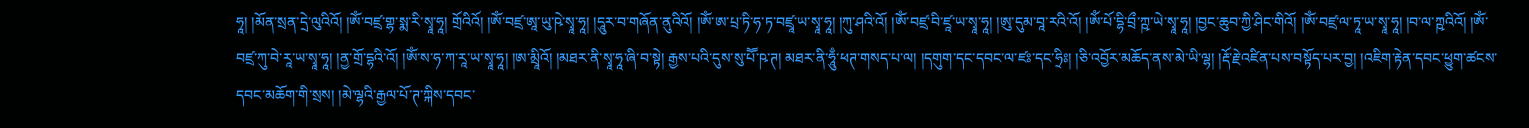ཧཱ། །མོན་སྲན་དྲེ་ལུའིའོ། །ཨོཾ་བཛྲ་གྷ་སྨ་རི་སྭཱ་ཧཱ། གྲོའིའོ། །ཨོཾ་བཛྲ་ཨཱ་ཡུ་ཥེ་སྭཱ་ཧཱ། །དཱུར་བ་གཞོན་ནུའིའོ། །ཨོཾ་ཨ་པྲ་ཏི་ཧ་ཏ་བཛྲཱ་ཡ་སྭཱ་ཧཱ། །ཀུ་ཤའི་འོ། །ཨོཾ་བཛྲ་བི་ཛཱ་ཡ་སྭཱ་ཧཱ། །ཨུ་དུམ་བཱ་རའི་འོ། །ཨོཾ་པོ་དྷི་བྲྀ་ཀྵ་ཡེ་སྭཱ་ཧཱ། །བྱང་ཆུབ་ཀྱི་ཤིང་གིའོ། །ཨོཾ་བཛྲ་ལ་ཏཱ་ཡ་སྭཱ་ཧཱ། །བ་ལ་ཀྵའིའོ། །ཨོཾ་བཛྲ་ཀུ་བེ་རཱ་ཡ་སྭཱ་ཧཱ། །ནྱ་གྲོ་དྷའི་འོ། །ཨོཾ་ས་ཧ་ཀ་རཱ་ཡ་སྭཱ་ཧཱ། །ཨ་མྲཱིའོ། །མཐར་ནི་སྭཱ་ཧཱ་ཞི་བ་སྟེ། རྒྱས་པའི་དུས་སུ་པཽ་ཥ་ཊ། མཐར་ནི་ཧཱུྃ་ཕཊ་གསད་པ་ལ། །དགུག་དང་དབང་ལ་ཛཿ་དང་ཧྲིཿ། །ཅི་འབྱོར་མཆོད་ནས་མེ་ཡི་ལྷ། །རྡོ་རྗེ་འཛིན་པས་བསྟོད་པར་བྱ། །འཇིག་རྟེན་དབང་ཕྱུག་ཚངས་དབང་མཆོག་གི་སྲས། །མེ་ལྷའི་རྒྱལ་པོ་ཊ་ཀྐིས་དབང་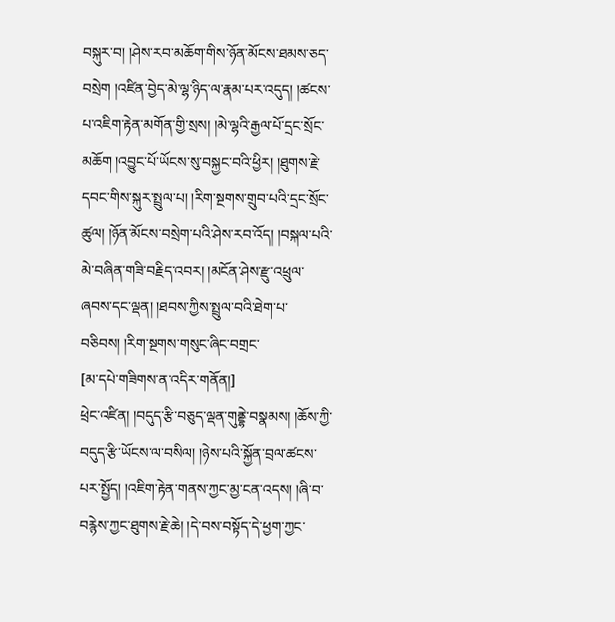བསྐུར་བ། །ཤེས་རབ་མཆོག་གིས་ཉོན་མོངས་ཐམས་ཅད་བསྲེག །འཛིན་བྱེད་མེ་ལྷ་ཉིད་ལ་རྣམ་པར་འདུད། །ཚངས་པ་འཇིག་རྟེན་མགོན་གྱི་སྲས། །མེ་ལྷའི་རྒྱལ་པོ་དྲང་སྲོང་མཆོག །འབྱུང་པོ་ཡོངས་སུ་བསྐྱང་བའི་ཕྱིར། །ཐུགས་རྗེ་དབང་གིས་སྐུར་སྤྲུལ་པ། །རིག་སྔགས་གྲུབ་པའི་དྲང་སྲོང་ཚུལ། །ཉོན་མོངས་བསྲེག་པའི་ཤེས་རབ་འོད། །བསྐལ་པའི་མེ་བཞིན་གཟི་བརྗིད་འབར། །མངོན་ཤེས་རྫུ་འཕྲུལ་ཞབས་དང་ལྡན། །ཐབས་ཀྱིས་སྤྲུལ་བའི་ཐེག་པ་བཅིབས། །རིག་སྔགས་གསུང་ཞིང་བགྲང་
[མ་དཔེ་གཟིགས་ན་འདིར་གནོན།]
ཕྲེང་འཛིན། །བདུད་རྩི་བཅུད་ལྡན་གུནྡྷེ་བསྣམས། །ཆོས་ཀྱི་བདུད་རྩི་ཡོངས་ལ་བསིལ། །ཉེས་པའི་སྐྱོན་བྲལ་ཚངས་པར་སྤྱོད། །འཇིག་རྟེན་གནས་ཀྱང་མྱ་ངན་འདས། །ཞི་བ་བརྙེས་ཀྱང་ཐུགས་རྗེ་ཆེ། །དེ་བས་བསྟོད་དེ་ཕྱག་ཀྱང་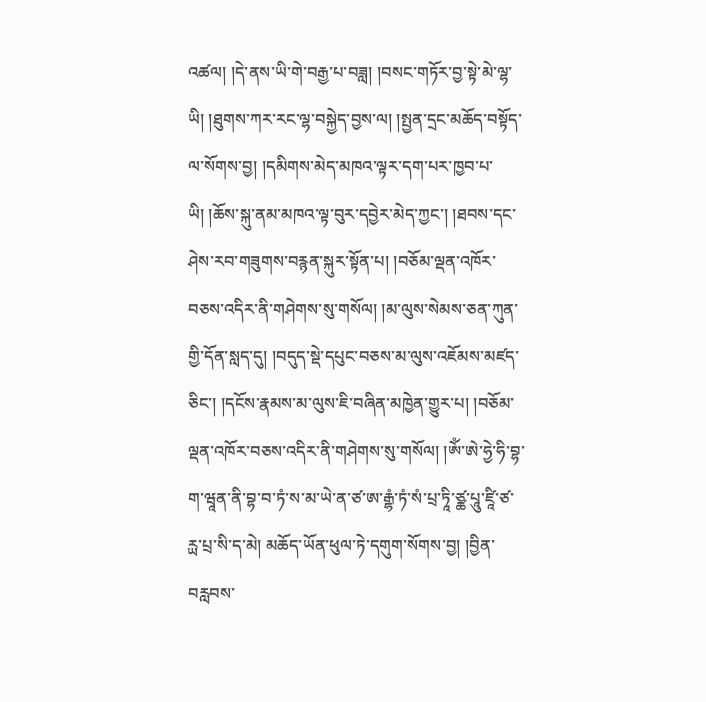འཚལ། །དེ་ནས་ཡི་གེ་བརྒྱ་པ་བཟླ། །བསང་གཏོར་བྱ་སྟེ་མེ་ལྷ་ཡི། །ཐུགས་ཀར་རང་ལྷ་བསྐྱེད་བྱས་ལ། །སྤྱན་དྲང་མཆོད་བསྟོད་ལ་སོགས་བྱ། །དམིགས་མེད་མཁའ་ལྟར་དག་པར་ཁྱབ་པ་ཡི། །ཆོས་སྐུ་ནམ་མཁའ་ལྟ་བུར་དབྱེར་མེད་ཀྱང་། །ཐབས་དང་ཤེས་རབ་གཟུགས་བརྙན་སྐུར་སྟོན་པ། །བཅོམ་ལྡན་འཁོར་བཅས་འདིར་ནི་གཤེགས་སུ་གསོལ། །མ་ལུས་སེམས་ཅན་ཀུན་གྱི་དོན་སླད་དུ། །བདུད་སྡེ་དཔུང་བཅས་མ་ལུས་འཇོམས་མཛད་ཅིང་། །དངོས་རྣམས་མ་ལུས་ཇི་བཞིན་མཁྱེན་གྱུར་པ། །བཅོམ་ལྡན་འཁོར་བཅས་འདིར་ནི་གཤེགས་སུ་གསོལ། །ཨོཾ་ཨེ་ཧྱེ་ཧི་བྷ་ག་ཝཱན་ནི་བྷ་བ་ཏཾ་ས་མ་ཡེ་ན་ཙ་ཨ་རྒྷཾ་ཏཾ་སཾ་པྲ་ཏཱི་ཙྪ་པཱུ་ཛཱི་ཙ་ཪྻ་པྲ་སི་ད་མེ། མཆོད་ཡོན་ཕུལ་ཏེ་དགུག་སོགས་བྱ། །བྱིན་བརླབས་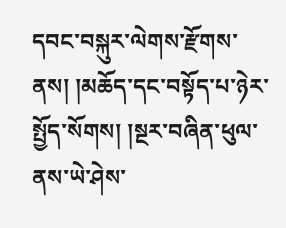དབང་བསྐུར་ལེགས་རྫོགས་ནས། །མཆོད་དང་བསྟོད་པ་ཉེར་སྤྱོད་སོགས། །སྔར་བཞིན་ཕུལ་ནས་ཡེ་ཤེས་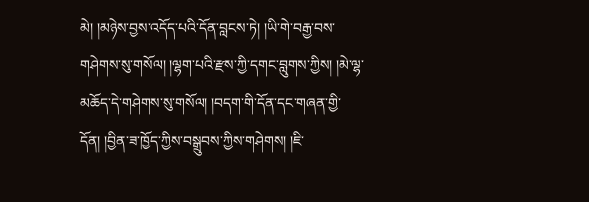མེ། །མཉེས་བྱས་འདོད་པའི་དོན་བླངས་ཏེ། །ཡི་གེ་བརྒྱ་བས་གཤེགས་སུ་གསོལ། །ལྷག་པའི་རྫས་ཀྱི་དགང་བླུགས་ཀྱིས། །མེ་ལྷ་མཆོད་དེ་གཤེགས་སུ་གསོལ། །བདག་གི་དོན་དང་གཞན་གྱི་དོན། །བྱིན་ཟ་ཁྱོད་ཀྱིས་བསྒྲུབས་ཀྱིས་གཤེགས། །ཇི་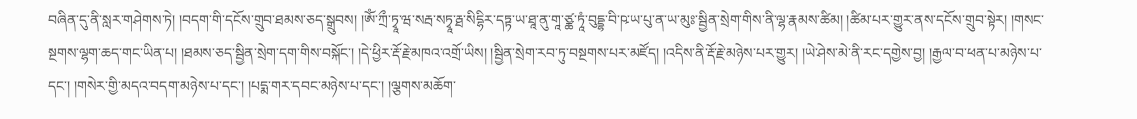བཞིན་དུ་ནི་སླར་གཤེགས་ཏེ། །བདག་གི་དངོས་གྲུབ་ཐམས་ཅད་སྒྲུབས། །ཨོཾ་ཀྲྀ་ཏྭཱ་ཝ་སརྦ་སཏྭཱ་རྠ་སིདྷིར་དཏྟ་ཡ་ཐཱ་ནུ་གཱ་ཙྪ་ཏཱཾ་བུདྡྷ་བི་ཥ་ཡ་པུ་ན་ཡ་མུཿ་སྦྱིན་སྲེག་གིས་ནི་ལྷ་རྣམས་ཚིམ། །ཚིམ་པར་གྱུར་ནས་དངོས་གྲུབ་སྟེར། །གསང་སྔགས་ལྷག་ཆད་གང་ཡིན་པ། །ཐམས་ཅད་སྦྱིན་སྲེག་དག་གིས་བསྐོང་། །དེ་ཕྱིར་རྡོ་རྗེ་མཁའ་འགྲོ་ཡིས། །སྦྱིན་སྲེག་རབ་ཏུ་བསྔགས་པར་མཛོད། །འདིས་ནི་རྡོ་རྗེ་མཉེས་པར་གྱུར། །ཡེ་ཤེས་མེ་ནི་རང་དགྱེས་བྱ། །རྒྱལ་བ་ཕན་པ་མཉེས་པ་དང་། །གསེར་གྱི་མདའ་བདག་མཉེས་པ་དང་། །པདྨ་གར་དབང་མཉེས་པ་དང་། །ལྕགས་མཆོག་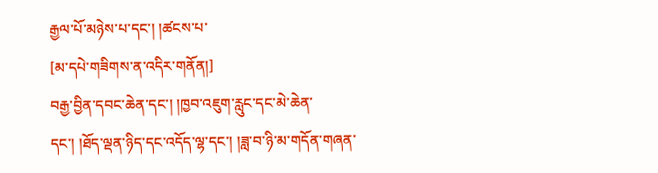རྒྱལ་པོ་མཉེས་པ་དང་། །ཚངས་པ་
[མ་དཔེ་གཟིགས་ན་འདིར་གནོན།]
བརྒྱ་བྱིན་དབང་ཆེན་དང་། །ཁྱབ་འཇུག་རླུང་དང་མེ་ཆེན་དང་། །ཐོད་ལྡན་ཉིད་དང་འདོད་ལྷ་དང་། །ཟླ་བ་ཉི་མ་གདོན་གཞན་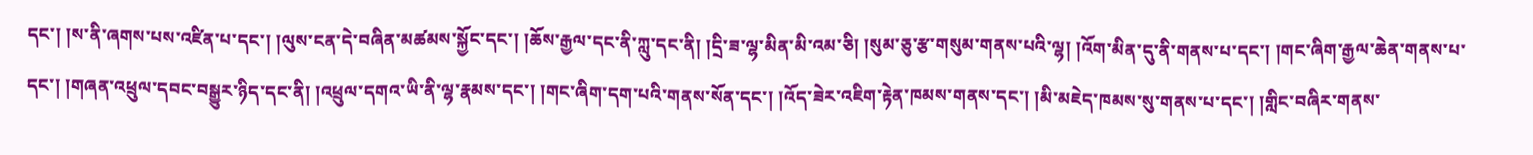དང་། །ས་ནི་ཞགས་པས་འཛིན་པ་དང་། །ལུས་ངན་དེ་བཞིན་མཚམས་སྐྱོང་དང་། །ཆོས་རྒྱལ་དང་ནི་ཀླུ་དང་ནི། །དྲི་ཟ་ལྷ་མིན་མི་འམ་ཅི། །སུམ་ཅུ་རྩ་གསུམ་གནས་པའི་ལྷ། །འོག་མིན་དུ་ནི་གནས་པ་དང་། །གང་ཞིག་རྒྱལ་ཆེན་གནས་པ་དང་། །གཞན་འཕྲུལ་དབང་བསྒྱུར་ཉིད་དང་ནི། །འཕྲུལ་དགའ་ཡི་ནི་ལྷ་རྣམས་དང་། །གང་ཞིག་དག་པའི་གནས་སོན་དང་། །འོད་ཟེར་འཇིག་རྟེན་ཁམས་གནས་དང་། །མི་མཇེད་ཁམས་སུ་གནས་པ་དང་། །གླིང་བཞིར་གནས་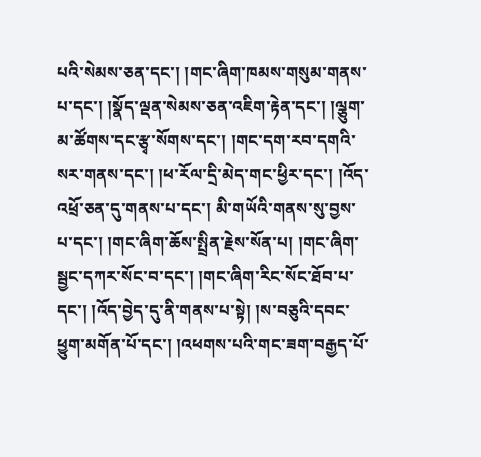པའི་སེམས་ཅན་དང་། །གང་ཞིག་ཁམས་གསུམ་གནས་པ་དང་། །སྣོད་ལྡན་སེམས་ཅན་འཇིག་རྟེན་དང་། །ལྕུག་མ་ཚོགས་དང་རྩྭ་སོགས་དང་། །གང་དག་རབ་དགའི་སར་གནས་དང་། །ཕ་རོལ་དྲི་མེད་གང་ཕྱིར་དང་། །འོད་འཕྲོ་ཅན་དུ་གནས་པ་དང་། མི་གཡོའི་གནས་སུ་བྱས་པ་དང་། །གང་ཞིག་ཆོས་སྤྲིན་རྗེས་སོན་པ། །གང་ཞིག་སྦྱང་དཀར་སོང་བ་དང་། །གང་ཞིག་རིང་སོང་ཐོབ་པ་དང་། །འོད་བྱེད་དུ་ནི་གནས་པ་སྟེ། །ས་བཅུའི་དབང་ཕྱུག་མགོན་པོ་དང་། །འཕགས་པའི་གང་ཟག་བརྒྱད་པོ་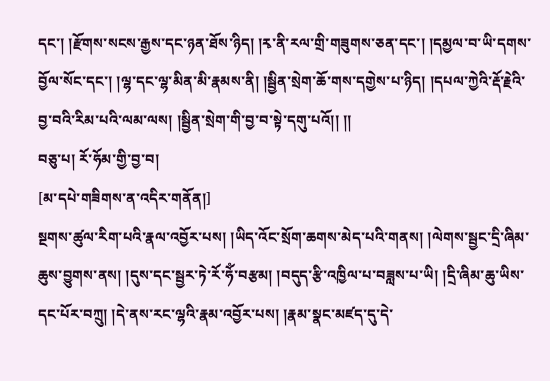དང་། །རྫོགས་སངས་རྒྱས་དང་ཉན་ཐོས་ཉིད། །རྭ་ནི་རལ་གྲི་གཟུགས་ཅན་དང་། །དམྱལ་བ་ཡི་དགས་བྱོལ་སོང་དང་། །ལྷ་དང་ལྷ་མིན་མི་རྣམས་ནི། །སྦྱིན་སྲེག་ཆོ་གས་དགྱེས་པ་ཉིད། །དཔལ་ཀྱེའི་རྡོ་རྗེའི་བྱ་བའི་རིམ་པའི་ལམ་ལས། །སྦྱིན་སྲེག་གི་བྱ་བ་སྟེ་དགུ་པའོ།། །།
བཅུ་པ། རོ་ཧོམ་གྱི་བྱ་བ།
[མ་དཔེ་གཟིགས་ན་འདིར་གནོན།]
སྔགས་ཚུལ་རིག་པའི་རྣལ་འབྱོར་པས། །ཡིད་འོང་སྲོག་ཆགས་མེད་པའི་གནས། །ལེགས་སྦྱང་དྲི་ཞིམ་ཆུས་བྱུགས་ནས། །དུས་དང་སྦྱར་ཏེ་རོ་ཧོཾ་བརྩམ། །བདུད་རྩི་འཁྱིལ་པ་བཟླས་པ་ཡི། །དྲི་ཞིམ་ཆུ་ཡིས་དང་པོར་བཀྲུ། །དེ་ནས་རང་ལྷའི་རྣམ་འབྱོར་པས། །རྣམ་སྣང་མཛད་དུ་དེ་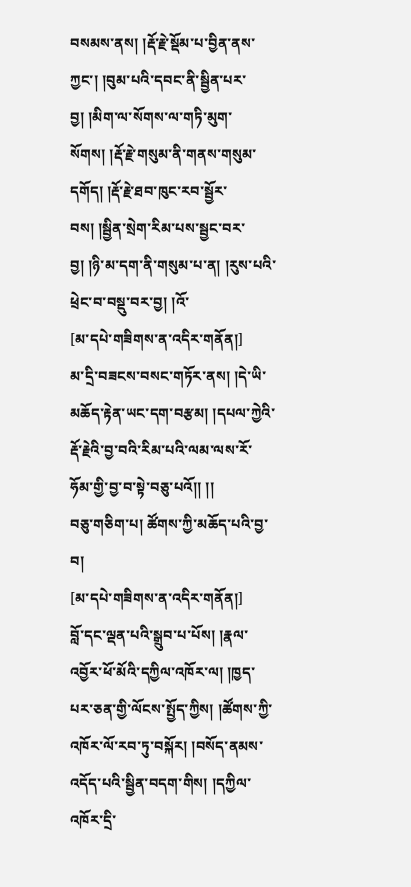བསམས་ནས། །རྡོ་རྗེ་སྡོམ་པ་བྱིན་ནས་ཀྱང་། །བུམ་པའི་དབང་ནི་སྦྱིན་པར་བྱ། །མིག་ལ་སོགས་ལ་གཏི་མུག་སོགས། །རྡོ་རྗེ་གསུམ་ནི་གནས་གསུམ་དགོད། །རྡོ་རྗེ་ཐབ་ཁུང་རབ་སྦྱོར་བས། །སྦྱིན་སྲེག་རིམ་པས་སྦྱང་བར་བྱ། །ཉི་མ་དག་ནི་གསུམ་པ་ན། །རུས་པའི་ཕྲེང་བ་བསྡུ་བར་བྱ། །འོ་
[མ་དཔེ་གཟིགས་ན་འདིར་གནོན།]
མ་དྲི་བཟངས་བསང་གཏོར་ནས། །དེ་ཡི་མཆོད་རྟེན་ཡང་དག་བརྩམ། །དཔལ་ཀྱེའི་རྡོ་རྗེའི་བྱ་བའི་རིམ་པའི་ལམ་ལས་རོ་ཧོམ་གྱི་བྱ་བ་སྟེ་བཅུ་པའོ།། །།
བཅུ་གཅིག་པ། ཚོགས་ཀྱི་མཆོད་པའི་བྱ་བ།
[མ་དཔེ་གཟིགས་ན་འདིར་གནོན།]
བློ་དང་ལྡན་པའི་སྒྲུབ་པ་པོས། །རྣལ་འབྱོར་ཕོ་མོའི་དཀྱིལ་འཁོར་ལ། །ཁྱད་པར་ཅན་གྱི་ལོངས་སྤྱོད་ཀྱིས། །ཚོགས་ཀྱི་འཁོར་ལོ་རབ་ཏུ་བསྐོར། །བསོད་ནམས་འདོད་པའི་སྦྱིན་བདག་གིས། །དཀྱིལ་འཁོར་དྲི་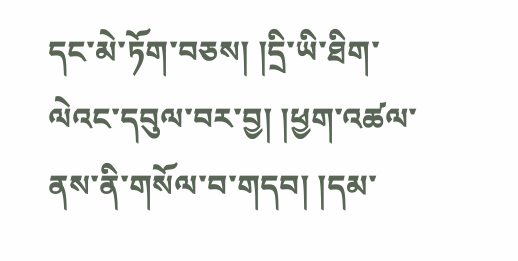དང་མེ་ཏོག་བཅས། །དྲི་ཡི་ཐིག་ལེའང་དབུལ་བར་བྱ། །ཕྱག་འཚལ་ནས་ནི་གསོལ་བ་གདབ། །དམ་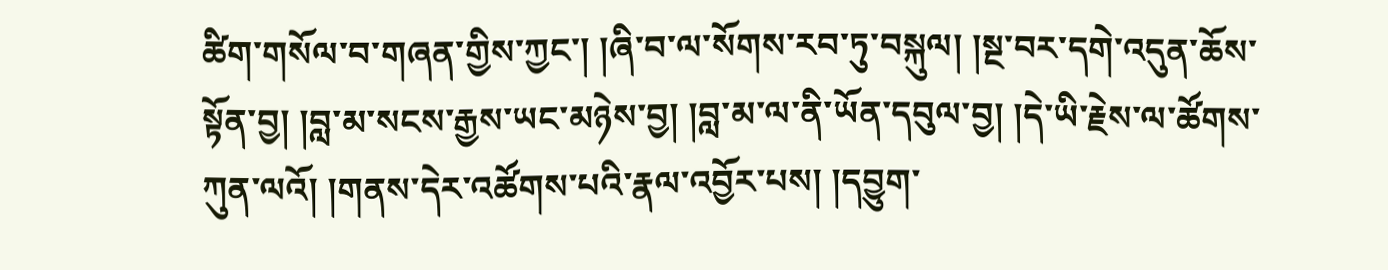ཚིག་གསོལ་བ་གཞན་གྱིས་ཀྱང་། །ཞི་བ་ལ་སོགས་རབ་ཏུ་བསྐུལ། །སྔ་བར་དགེ་འདུན་ཆོས་སྟོན་བྱ། །བླ་མ་སངས་རྒྱས་ཡང་མཉེས་བྱ། །བླ་མ་ལ་ནི་ཡོན་དབུལ་བྱ། །དེ་ཡི་རྗེས་ལ་ཚོགས་ཀུན་ལའོ། །གནས་དེར་འཚོགས་པའི་རྣལ་འབྱོར་པས། །དབྱུག་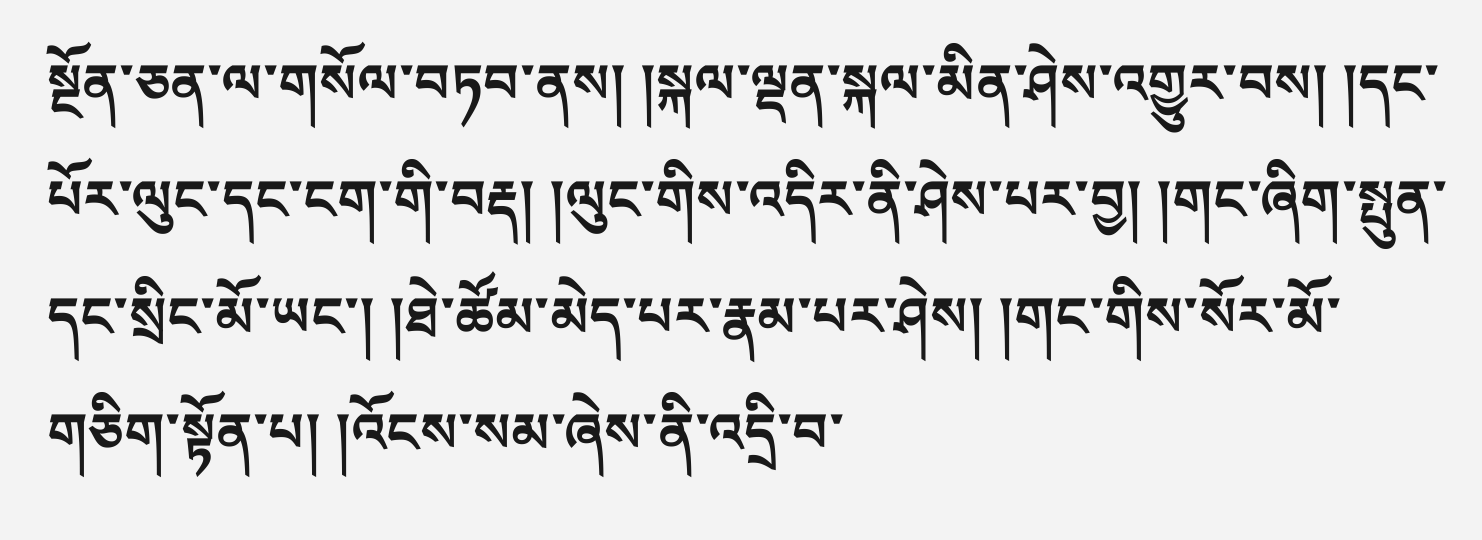སྔོན་ཅན་ལ་གསོལ་བཏབ་ནས། །སྐལ་ལྡན་སྐལ་མིན་ཤེས་འགྱུར་བས། །དང་པོར་ལུང་དང་ངག་གི་བརྡ། །ལུང་གིས་འདིར་ནི་ཤེས་པར་བྱ། །གང་ཞིག་སྤུན་དང་སྲིང་མོ་ཡང་། །ཐེ་ཚོམ་མེད་པར་རྣམ་པར་ཤེས། །གང་གིས་སོར་མོ་གཅིག་སྟོན་པ། །འོངས་སམ་ཞེས་ནི་འདྲི་བ་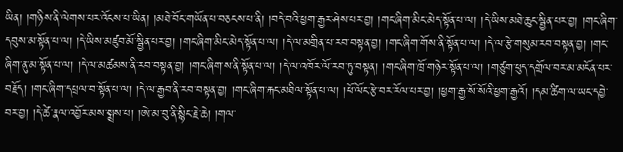ཡིན། །གཉིས་ནི་ལེགས་པར་འོངས་པ་ཡིན། །མཐེ་བོང་གཡོན་པ་བཅངས་པ་ནི། །བདེ་བའི་ཕྱག་རྒྱར་ཤེས་པར་བྱ། །གང་ཞིག་མིང་མེད་སྟོན་པ་ལ། །དེ་ཡིས་མཐེ་ཆུང་སྦྱིན་པར་བྱ། །གང་ཞིག་དབུས་མ་སྟོན་པ་ལ། །དེ་ཡིས་མཛུབ་མོ་སྦྱིན་པར་བྱ། །གང་ཞིག་མིང་མེད་སྟོན་པ་ལ། །དེ་ལ་མགྲིན་པ་རབ་བསྟན་བྱ། །གང་ཞིག་གོས་ནི་སྟོན་པ་ལ། །དེ་ལ་རྩེ་གསུམ་རབ་བསྟན་བྱ། །གང་ཞིག་ནུ་མ་སྟོན་པ་ལ། །དེ་ལ་མཚམས་ནི་རབ་བསྟན་བྱ། །གང་ཞིག་ས་ནི་སྟོན་པ་ལ། །དེ་ལ་འཁོར་ལོ་རབ་ཏུ་བསྟན། །གང་ཞིག་ཁྲོ་གཉེར་སྟོན་པ་ལ། །གཙུག་ཕུད་དགྲོལ་བར་མ་མངོན་པར་བརྗོད། །གང་ཞིག་དཔྲལ་བ་སྟོན་པ་ལ། །དེ་ལ་རྒྱབ་ནི་རབ་བསྟན་བྱ། །གང་ཞིག་རྐང་མཐིལ་སྟོན་པ་ལ། །ཕོ་ལོང་རྩེ་བར་རོལ་པར་བྱ། །ཕྱག་རྒྱ་སོ་སོའི་ཕྱག་རྒྱའོ། །དམ་ཚིག་ལ་ཡང་དབྱེ་བར་བྱ། །དེ་ཚེ་རྣལ་འབྱོར་མས་སྨྲས་པ། །ཨེ་མ་བུ་ནི་སྙིང་རྗེ་ཆེ། །གལ་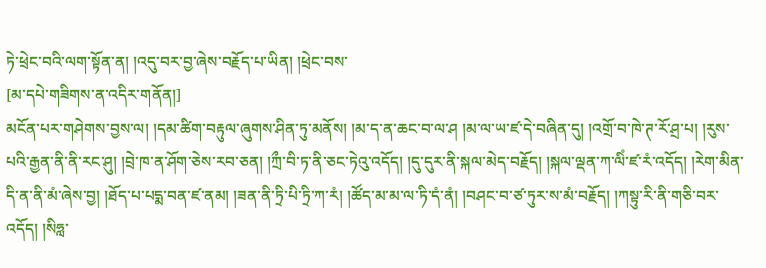ཏེ་ཕྲེང་བའི་ལག་སྟོན་ན། །འདུ་བར་བྱ་ཞེས་བརྗོད་པ་ཡིན། །ཕྲེང་བས་
[མ་དཔེ་གཟིགས་ན་འདིར་གནོན།]
མངོན་པར་གཤེགས་བྱས་ལ། །དམ་ཚིག་བརྟུལ་ཞུགས་ཤིན་ཏུ་མནོས། །མ་ད་ན་ཆང་བ་ལ་ཤ །མ་ལ་ཡ་ཛ་དེ་བཞིན་དུ། །འགྲོ་བ་ཁེ་ཊ་རོ་ཤྲ་པ། །རུས་པའི་རྒྱན་ནི་ནི་རང་ཤུ། །བྲེ་ཁ་ན་ཤོག་ཅེས་རབ་ཅན། །ཀྲྀ་བི་ཏ་ནི་ཅང་ཏེའུ་འདོད། །དུ་དུར་ནི་སྐལ་མེད་བརྗོད། །སྐལ་ལྡན་ཀ་ལིཾ་ཛ་རཾ་འདོད། །རེག་མིན་དི་ན་ནི་མཾ་ཞེས་བྱ། །ཐོད་པ་པདྨ་བན་ཛ་ནམ། །ཟན་ནི་ཏྲི་པི་ཏྲི་ཀ་རཾ། །ཚོད་མ་མ་ལ་ཏི་དཾ་ནཾ། །བཤང་བ་ཙ་ཏུར་ས་མཾ་བརྗོད། །ཀསྟུ་རི་ནི་གཅི་བར་འདོད། །སིཧླ་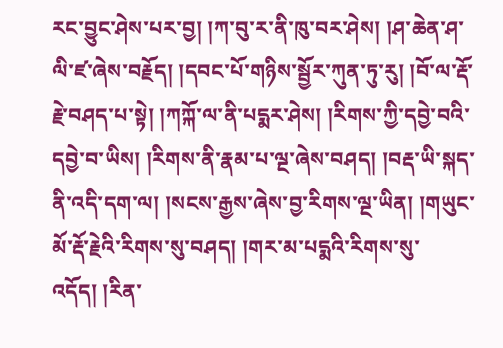རང་བྱུང་ཤེས་པར་བྱ། །ཀ་བུ་ར་ནི་ཁུ་བར་ཤེས། །ཤ་ཆེན་ཤ་ལི་ཛ་ཞེས་བརྗོད། །དབང་པོ་གཉིས་སྦྱོར་ཀུན་ཏུ་རུ། །བོ་ལ་རྡོ་རྗེ་བཤད་པ་སྟེ། །ཀཀྐོ་ལ་ནི་པདྨར་ཤེས། །རིགས་ཀྱི་དབྱེ་བའི་དབྱེ་བ་ཡིས། །རིགས་ནི་རྣམ་པ་ལྔ་ཞེས་བཤད། །བརྡ་ཡི་སྐད་ནི་འདི་དག་ལ། །སངས་རྒྱས་ཞེས་བྱ་རིགས་ལྔ་ཡིན། །གཡུང་མོ་རྡོ་རྗེའི་རིགས་སུ་བཤད། །གར་མ་པདྨའི་རིགས་སུ་འདོད། །རིན་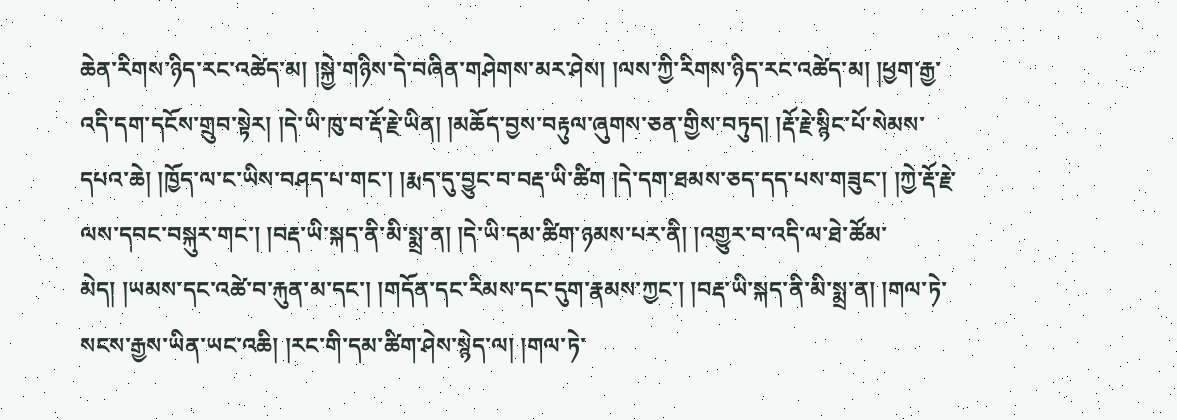ཆེན་རིགས་ཉིད་རང་འཚེད་མ། །སྐྱེ་གཉིས་དེ་བཞིན་གཤེགས་མར་ཤེས། །ལས་ཀྱི་རིགས་ཉིད་རང་འཚེད་མ། །ཕྱག་རྒྱ་འདི་དག་དངོས་གྲུབ་སྟེར། །དེ་ཡི་ཁུ་བ་རྡོ་རྗེ་ཡིན། །མཆོད་བྱས་བརྟུལ་ཞུགས་ཅན་གྱིས་བཏུད། །རྡོ་རྗེ་སྙིང་པོ་སེམས་དཔའ་ཆེ། །ཁྱོད་ལ་ང་ཡིས་བཤད་པ་གང་། །རྨད་དུ་བྱུང་བ་བརྡ་ཡི་ཚིག །དེ་དག་ཐམས་ཅད་དད་པས་གཟུང་། །ཀྱེ་རྡོ་རྗེ་ལས་དབང་བསྐུར་གང་། །བརྡ་ཡི་སྐད་ནི་མི་སྨྲ་ན། །དེ་ཡི་དམ་ཚིག་ཉམས་པར་ནི། །འགྱུར་བ་འདི་ལ་ཐེ་ཚོམ་མེད། །ཡམས་དང་འཚེ་བ་རྐུན་མ་དང་། །གདོན་དང་རིམས་དང་དུག་རྣམས་ཀྱང་། །བརྡ་ཡི་སྐད་ནི་མི་སྨྲ་ན། །གལ་ཏེ་སངས་རྒྱས་ཡིན་ཡང་འཆི། །རང་གི་དམ་ཚིག་ཤེས་སྙེད་ལ། །གལ་ཏེ་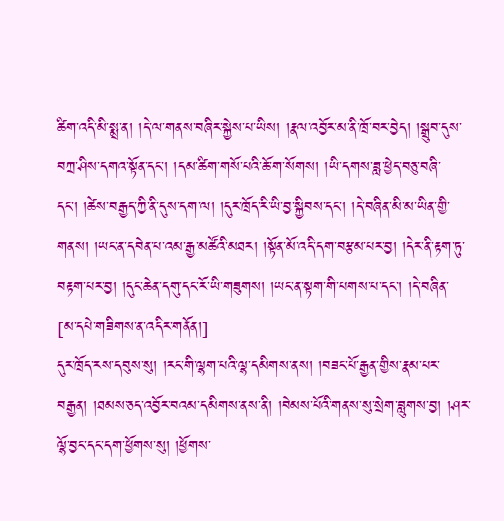ཚིག་འདི་མི་སྨྲ་ན། །དེ་ལ་གནས་བཞིར་སྐྱེས་པ་ཡིས། །རྣལ་འབྱོར་མ་ནི་ཁྲོ་བར་བྱེད། །སྒྲུབ་དུས་བཀྲ་ཤིས་དགའ་སྟོན་དང་། །དམ་ཚིག་གསོ་པའི་ཆོ་ག་སོགས། །ཡི་དགས་ཟླ་ཕྱེད་བཅུ་བཞི་དང་། །ཚེས་བརྒྱད་ཀྱི་ནི་དུས་དག་ལ། །དུར་ཁྲོད་རི་ཡི་བྱ་སྐྱིབས་དང་། །དེ་བཞིན་མི་མ་ཡིན་གྱི་གནས། །ཡང་ན་དབེན་པ་འམ་རྒྱ་མཚོའི་མཐར། །སྟོན་མོ་འདི་དག་བརྩམ་པར་བྱ། །དེར་ནི་རྟག་ཏུ་བརྟག་པར་བྱ། །དུང་ཆེན་དགུ་དང་རོ་ཡི་གཟུགས། །ཡང་ན་སྟག་གི་པགས་པ་དང་། །དེ་བཞིན་
[མ་དཔེ་གཟིགས་ན་འདིར་གནོན།]
དུར་ཁྲོད་རས་དབུས་སུ། །རང་གི་ལྷག་པའི་ལྷ་དམིགས་ནས། །བཟང་པོ་རྒྱན་གྱིས་རྣམ་པར་བརྒྱན། །ཐམས་ཅད་འབྱོར་བའམ་དམིགས་ནས་ནི། །བེམས་པོའི་གནས་སུ་སྲེག་བླུགས་བྱ། །ཤར་ལྷོ་བྱང་དང་དག་ཕྱོགས་སུ། །ཕྱོགས་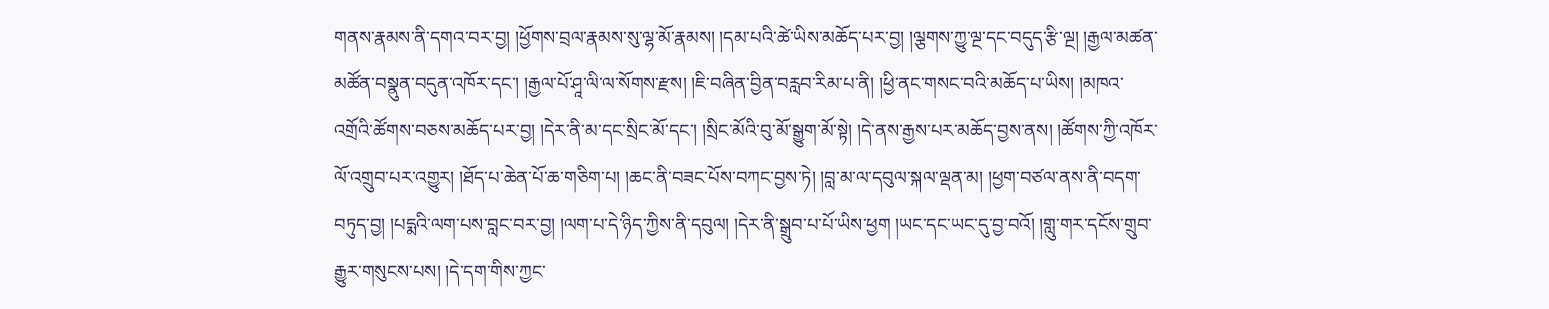གནས་རྣམས་ནི་དགའ་བར་བྱ། །ཕྱོགས་བྲལ་རྣམས་སུ་ལྷ་མོ་རྣམས། །དམ་པའི་ཚེ་ཡིས་མཆོད་པར་བྱ། །ལྕགས་ཀྱུ་ལྔ་དང་བདུད་རྩི་ལྔ། །རྒྱལ་མཚན་མཚོན་བསྣུན་བདུན་འཁོར་དང་། །རྒྱལ་པོ་ཤཱ་ལི་ལ་སོགས་རྫས། །ཇི་བཞིན་བྱིན་བརླབ་རིམ་པ་ནི། །ཕྱི་ནང་གསང་བའི་མཆོད་པ་ཡིས། །མཁའ་འགྲོའི་ཚོགས་བཅས་མཆོད་པར་བྱ། །དེར་ནི་མ་དང་སྲིང་མོ་དང་། །སྲིང་མོའི་བུ་མོ་སྒྱུག་མོ་སྟེ། །དེ་ནས་རྒྱས་པར་མཆོད་བྱས་ནས། །ཚོགས་ཀྱི་འཁོར་ལོ་འགྲུབ་པར་འགྱུར། །ཐོད་པ་ཆེན་པོ་ཆ་གཅིག་པ། །ཆང་ནི་བཟང་པོས་བཀང་བྱས་ཏེ། །བླ་མ་ལ་དབུལ་སྐལ་ལྡན་མ། །ཕྱག་བཙལ་ནས་ནི་བདག་བཏུད་བྱ། །པདྨའི་ལག་པས་བླང་བར་བྱ། །ལག་པ་དེ་ཉིད་ཀྱིས་ནི་དབུལ། །དེར་ནི་སྒྲུབ་པ་པོ་ཡིས་ཕྱག །ཡང་དང་ཡང་དུ་བྱ་བའོ། །གླུ་གར་དངོས་གྲུབ་རྒྱུར་གསུངས་པས། །དེ་དག་གིས་ཀྱང་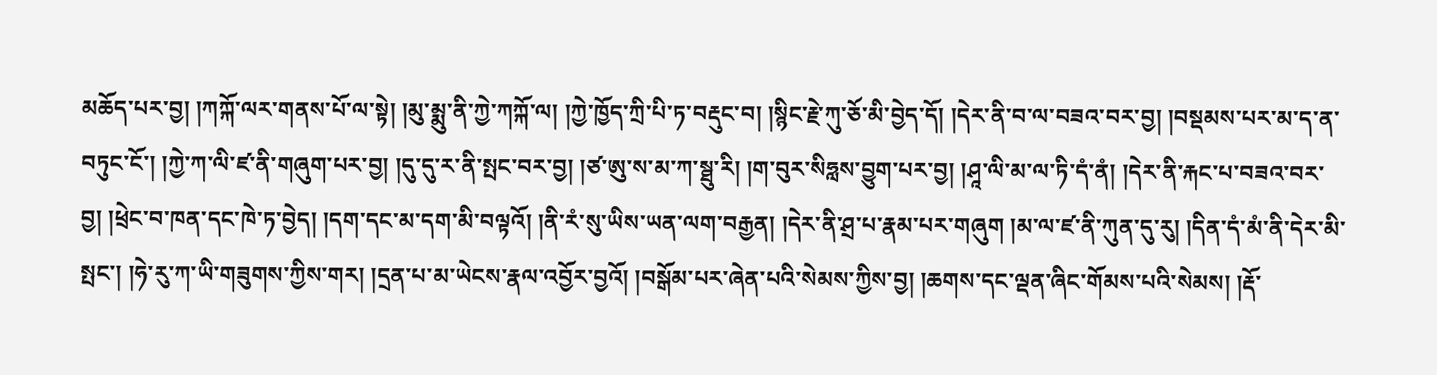མཆོད་པར་བྱ། །ཀཀྐོ་ལར་གནས་པོ་ལ་སྟེ། །མུ་མྨུ་ནི་ཀྱེ་ཀཀྐོ་ལ། །ཀྱེ་ཁྱོད་ཀྲི་པི་ཏ་བརྡུང་བ། །སྙིང་རྗེ་ཀུ་ཅོ་མི་བྱེད་དོ། །དེར་ནི་བ་ལ་བཟའ་བར་བྱ། །བསྡམས་པར་མ་ད་ན་བཏུང་ངོ་། །ཀྱེ་ཀ་ལི་ཛ་ནི་གཞུག་པར་བྱ། །དུ་དུ་ར་ནི་སྤང་བར་བྱ། །ཙ་ཨུ་ས་མ་ཀ་སྠུ་རི། །ག་བུར་སིཧླས་བྱུག་པར་བྱ། །ཤཱ་ལི་མ་ལ་ཏི་དཾ་ནཾ། །དེར་ནི་རྐང་པ་བཟའ་བར་བྱ། །ཕྲེང་བ་ཁན་དང་ཁེ་ཏ་བྱེད། །དག་དང་མ་དག་མི་བལྟའོ། །ནི་རཾ་སུ་ཡིས་ཡན་ལག་བརྒྱན། །དེར་ནི་ཤྲ་པ་རྣམ་པར་གཞུག །མ་ལ་ཛ་ནི་ཀུན་དུ་རུ། །དིན་དཾ་མཾ་ནི་དེར་མི་སྤང་། །ཧེ་རུ་ཀ་ཡི་གཟུགས་ཀྱིས་གར། །དྲན་པ་མ་ཡེངས་རྣལ་འབྱོར་བྱའོ། །བསྒོམ་པར་ཞེན་པའི་སེམས་ཀྱིས་བྱ། །ཆགས་དང་ལྡན་ཞིང་གོམས་པའི་སེམས། །རྡོ་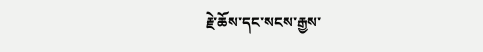རྗེ་ཆོས་དང་སངས་རྒྱས་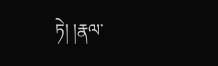ཏེ། །རྣལ་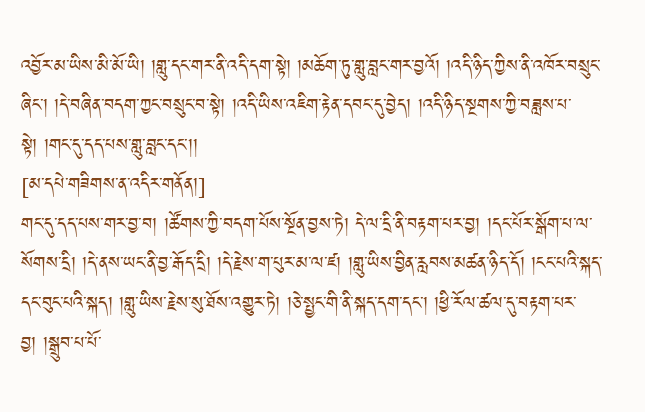འབྱོར་མ་ཡིས་མི་མོ་ཡི། །གླུ་དང་གར་ནི་འདི་དག་སྟེ། །མཆོག་ཏུ་གླུ་བླང་གར་བྱའོ། །འདི་ཉིད་ཀྱིས་ནི་འཁོར་བསྲུང་ཞིང་། །དེ་བཞིན་བདག་ཀྱང་བསྲུང་བ་སྟེ། །འདི་ཡིས་འཇིག་རྟེན་དབང་དུ་བྱེད། །འདི་ཉིད་སྔགས་ཀྱི་བཟླས་པ་སྟེ། །གང་དུ་དད་པས་གླུ་བླང་དང་།།
[མ་དཔེ་གཟིགས་ན་འདིར་གནོན།]
གང་དུ་དད་པས་གར་བྱ་བ། །ཚོགས་ཀྱི་བདག་པོས་སྔོན་བྱས་ཏེ། དེ་ལ་དྲི་ནི་བརྟག་པར་བྱ། །དང་པོར་སྒོག་པ་ལ་སོགས་དྲི། །དེ་ནས་ཡང་ནི་བྱ་རྒོད་དྲི། །དེ་རྗེས་ག་པུར་མ་ལ་ཛ། །གླུ་ཡིས་བྱིན་རླབས་མཚན་ཉིད་དོ། །ངང་པའི་སྐད་དང་བུང་པའི་སྐད། །གླུ་ཡིས་རྗེས་སུ་ཐོས་འགྱུར་ཏེ། །ཅེ་སྤྱང་གི་ནི་སྐད་དག་དང་། །ཕྱི་རོལ་ཚལ་དུ་བརྟག་པར་བྱ། །སྒྲུབ་པ་པོ་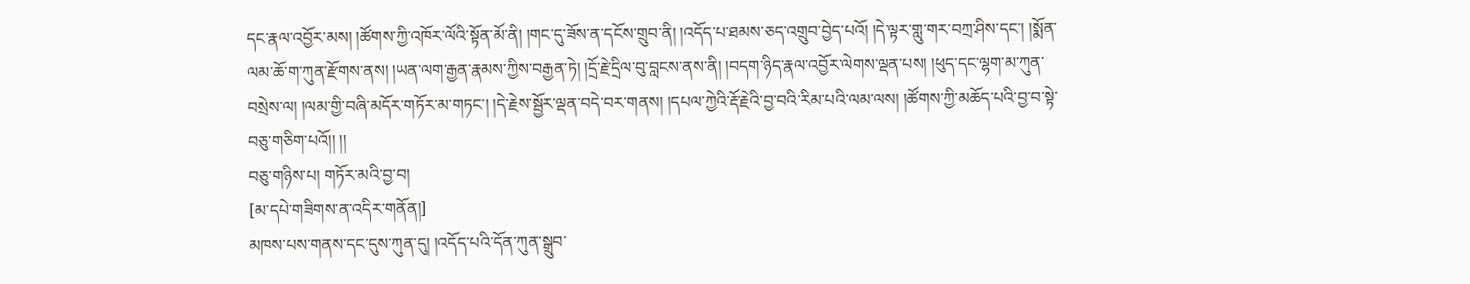དང་རྣལ་འབྱོར་མས། །ཚོགས་ཀྱི་འཁོར་ལོའི་སྟོན་མོ་ནི། །གང་དུ་ཟོས་ན་དངོས་གྲུབ་ནི། །འདོད་པ་ཐམས་ཅད་འགྲུབ་བྱེད་པའོ། །དེ་ལྟར་གླུ་གར་བཀྲ་ཤིས་དང་། །སྨོན་ལམ་ཆོ་ག་ཀུན་རྫོགས་ནས། །ཡན་ལག་རྒྱན་རྣམས་ཀྱིས་བརྒྱན་ཏེ། །དྲོ་རྗེ་དྲིལ་བུ་བླངས་ནས་ནི། །བདག་ཉིད་རྣལ་འབྱོར་ལེགས་ལྡན་པས། །ཕུད་དང་ལྷག་མ་ཀུན་བསྲེས་ལ། །ལམ་གྱི་བཞི་མདོར་གཏོར་མ་གཏང་། །དེ་རྗེས་སྦྱོར་ལྡན་བདེ་བར་གནས། །དཔལ་ཀྱེའི་རྡོ་རྗེའི་བྱ་བའི་རིམ་པའི་ལམ་ལས། །ཚོགས་ཀྱི་མཆོད་པའི་བྱ་བ་སྟེ་བཅུ་གཅིག་པའོ།། །།
བཅུ་གཉིས་པ། གཏོར་མའི་བྱ་བ།
[མ་དཔེ་གཟིགས་ན་འདིར་གནོན།]
མཁས་པས་གནས་དང་དུས་ཀུན་དུ། །འདོད་པའི་དོན་ཀུན་སྒྲུབ་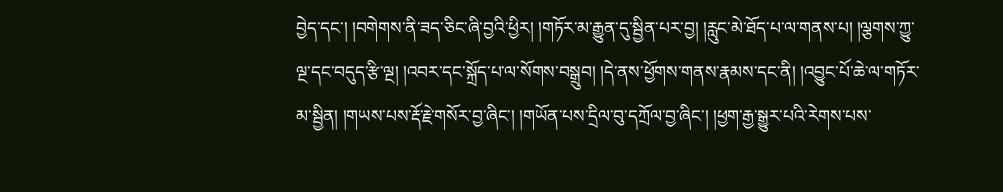བྱེད་དང་། །བགེགས་ནི་ཟད་ཅིང་ཞི་བྱའི་ཕྱིར། །གཏོར་མ་རྒྱུན་དུ་སྦྱིན་པར་བྱ། །རླུང་མེ་ཐོད་པ་ལ་གནས་པ། །ལྕགས་ཀྱུ་ལྔ་དང་བདུད་རྩི་ལྔ། །འབར་དང་སྐྲོད་པ་ལ་སོགས་བསྒྲུབ། །དེ་ནས་ཕྱོགས་གནས་རྣམས་དང་ནི། །འབྱུང་པོ་ཆེ་ལ་གཏོར་མ་སྦྱིན། །གཡས་པས་རྡོ་རྗེ་གསོར་བྱ་ཞིང་། །གཡོན་པས་དྲིལ་བུ་དཀྲོལ་བྱ་ཞིང་། །ཕྱག་རྒྱ་སྒྱུར་པའི་རེགས་པས་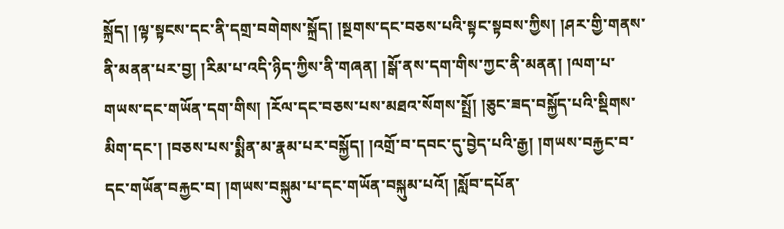སྐྲོད། །ལྟ་སྟངས་དང་ནི་དགྲ་བགེགས་སྐྲོད། །སྔགས་དང་བཅས་པའི་སྟང་སྟབས་ཀྱིས། །ཤར་གྱི་གནས་ནི་མནན་པར་བྱ། །རིམ་པ་འདི་ཉིད་ཀྱིས་ནི་གཞན། །སྒོ་ནས་དག་གིས་ཀྱང་ནི་མནན། །ལག་པ་གཡས་དང་གཡོན་དག་གིས། །རོལ་དང་བཅས་པས་མཐའ་སོགས་སྤྲོ། །ཅུང་ཟད་བསྐྱོད་པའི་སྡིགས་མིག་དང་། །བཅས་པས་སྨིན་མ་རྣམ་པར་བསྐྱོད། །འགྲོ་བ་དབང་དུ་བྱེད་པའི་རྒྱ། །གཡས་བརྐྱང་བ་དང་གཡོན་བརྐྱང་བ། །གཡས་བསྐུམ་པ་དང་གཡོན་བསྐུམ་པའོ། །སློབ་དཔོན་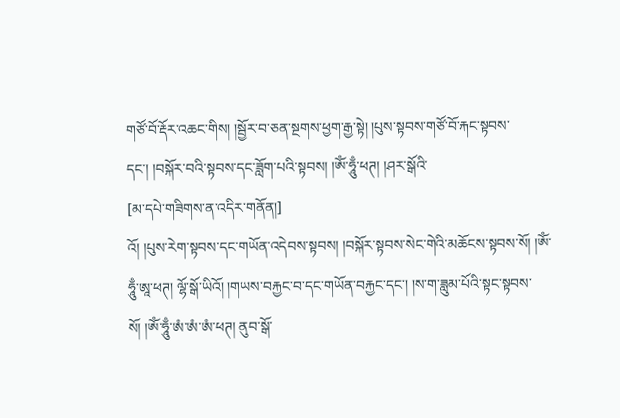གཙོ་བོ་རྡོར་འཆང་གིས། །སྦྱོར་བ་ཅན་སྔགས་ཕྱག་རྒྱ་སྟེ། །པུས་སྟབས་གཙོ་བོ་རྐང་སྟབས་དང་། །བསྐོར་བའི་སྟབས་དང་ཟློག་པའི་སྟབས། །ཨོཾ་ཧཱུྃ་ཕཊ། །ཤར་སྒོའི་
[མ་དཔེ་གཟིགས་ན་འདིར་གནོན།]
འོ། །པུས་རེག་སྟབས་དང་གཡོན་འདེབས་སྟབས། །བསྐོར་སྟབས་སེང་གེའི་མཆོངས་སྟབས་སོ། །ཨོཾ་ཧཱུྃ་ཨཱ་ཕཊ། ལྷོ་སྒོ་ཡིའོ། །གཡས་བརྐྱང་བ་དང་གཡོན་བརྐྱང་དང་། །ས་ག་ཟླུམ་པོའི་སྟང་སྟབས་སོ། །ཨོཾ་ཧཱུྃ་ཨཾ་ཨཾ་ཨཾ་ཕཊ། ནུབ་སྒོ་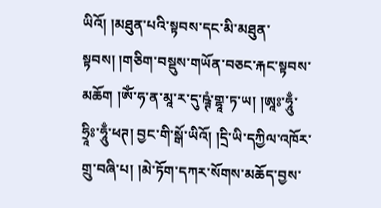ཡིའོ། །མཐུན་པའི་སྟབས་དང་མི་མཐུན་སྟབས། །གཅིག་བསྡུས་གཡོན་བཅང་རྐང་སྟབས་མཆོག །ཨོཾ་ཧ་ན་མཱ་ར་དུ་ཥྚཾ་གྷཱ་ཏ་ཡ། །ཨཱཿ་ཧཱུྃ་ཧྲཱིཿ་ཧཱུྃ་ཕཊ། བྱང་གི་སྒོ་ཡིའོ། །དྲི་ཡི་དཀྱིལ་འཁོར་གྲུ་བཞི་པ། །མེ་ཏོག་དཀར་སོགས་མཆོད་བྱས་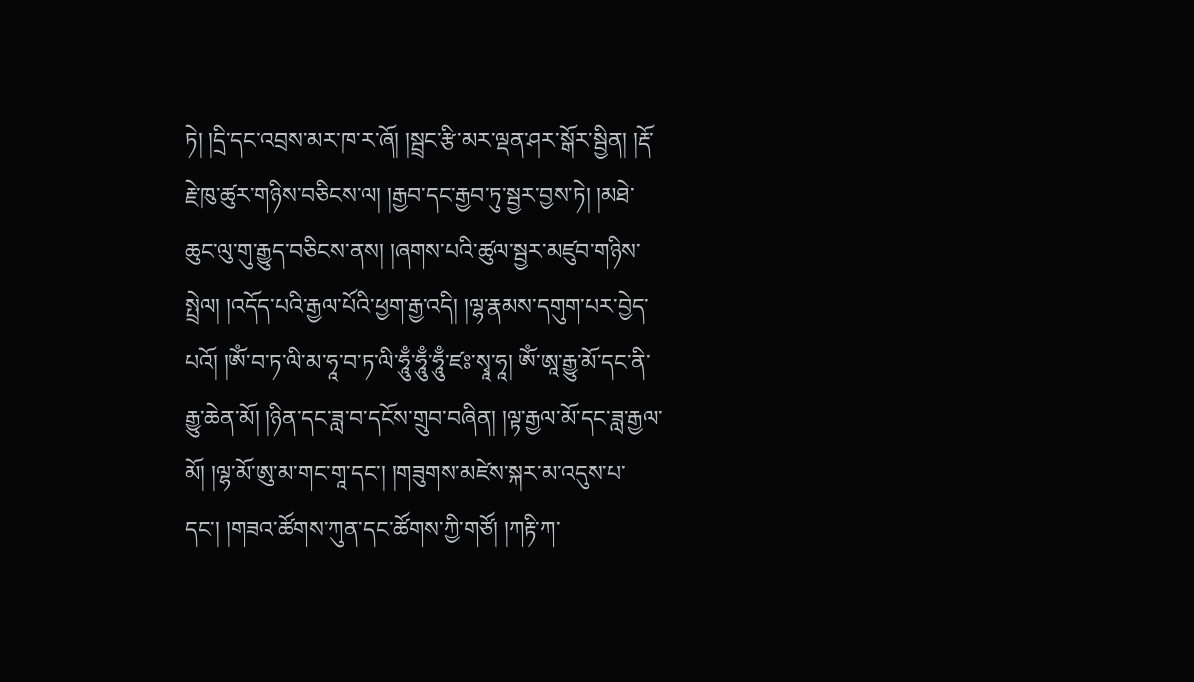ཏེ། །དྲི་དང་འབྲས་མར་ཁ་ར་ཞོ། །སྦྲང་རྩི་མར་ལྡན་ཤར་སྒོར་སྦྱིན། །རྡོ་རྗེ་ཁུ་ཚུར་གཉིས་བཅིངས་ལ། །རྒྱབ་དང་རྒྱབ་ཏུ་སྦྱར་བྱས་ཏེ། །མཐེ་ཆུང་ལུ་གུ་རྒྱུད་བཅིངས་ནས། །ཞགས་པའི་ཚུལ་སྦྱར་མཛུབ་གཉིས་སྤྲེལ། །འདོད་པའི་རྒྱལ་པོའི་ཕྱག་རྒྱ་འདི། །ལྷ་རྣམས་དགུག་པར་བྱེད་པའོ། །ཨོཾ་བ་ཏ་ལི་མ་ཧཱ་བ་ཏ་ལི་ཧཱུྃ་ཧཱུྃ་ཧཱུྃ་ཛཿ་སྭཱ་ཧཱ། ཨོཾ་ཨཱ་རྒྱུ་མོ་དང་ནི་རྒྱུ་ཆེན་མོ། །ཉིན་དང་ཟླ་བ་དངོས་གྲུབ་བཞིན། །ལྟ་རྒྱལ་མོ་དང་ཟླ་རྒྱལ་མོ། །ལྷ་མོ་ཨུ་མ་གང་གཱ་དང་། །གཟུགས་མཛེས་སྐར་མ་འདུས་པ་དང་། །གཟའ་ཚོགས་ཀུན་དང་ཚོགས་ཀྱི་གཙོ། །ཀརྟི་ཀ་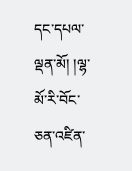དང་དཔལ་ལྡན་མོ། །ལྷ་མོ་རི་བོང་ཅན་འཛིན་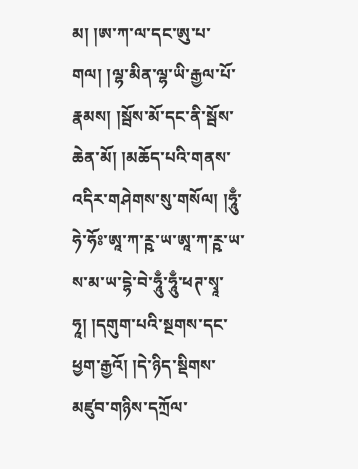མ། །ཨ་ཀ་ལ་དང་ཨུ་པ་གལ། །ལྷ་མིན་ལྷ་ཡི་རྒྱལ་པོ་རྣམས། །སྦོས་མོ་དང་ནི་སྦོས་ཆེན་མོ། །མཆོད་པའི་གནས་འདིར་གཤེགས་སུ་གསོལ། །ཧཱུྃ་ཧེ་ཧོཿ་ཨཱ་ཀ་ཪྵ་ཡ་ཨཱ་ཀ་ཪྵ་ཡ་ས་མ་ཡ་དྷེ་བེ་ཧཱུྃ་ཧཱུྃ་ཕཊ་སྭཱ་ཧཱ། །དགུག་པའི་སྔགས་དང་ཕྱག་རྒྱའོ། །དེ་ཉིད་སྡིགས་མཛུབ་གཉིས་དཀྲོལ་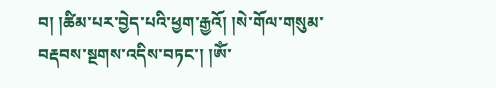བ། །ཚིམ་པར་བྱེད་པའི་ཕྱག་རྒྱའོ། །སེ་གོལ་གསུམ་བརྡབས་སྔགས་འདིས་བཏང་། །ཨོཾ་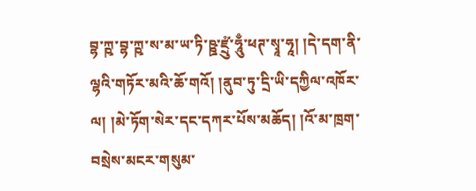བྷ་ཀྵ་བྷ་ཀྵ་ས་མ་ཡ་ཏི་ཥྛ་ཛྲུཾ་ཧཱུྃ་ཕཊ་སྭཱ་ཧཱ། །དེ་དག་ནི་ལྷའི་གཏོར་མའི་ཆོ་གའོ། །ནུབ་ཏུ་དྲི་ཡི་དཀྱིལ་འཁོར་ལ། །མེ་ཏོག་སེར་དང་དཀར་པོས་མཆོད། །འོ་མ་ཁྲག་བསྲེས་མངར་གསུམ་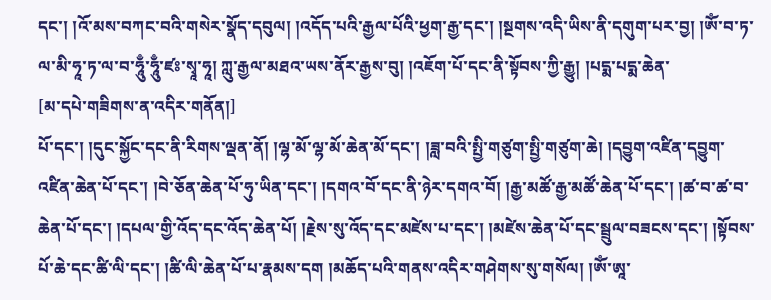དང་། །འོ་མས་བཀང་བའི་གསེར་སྣོད་དབུལ། །འདོད་པའི་རྒྱལ་པོའི་ཕྱག་རྒྱ་དང་། །སྔགས་འདི་ཡིས་ནི་དགུག་པར་བྱ། །ཨོཾ་བ་ཏ་ལ་མི་ཧཱ་ཏ་ལ་བ་ཧཱུྃ་ཧཱུྃ་ཛཿ་སྭཱ་ཧཱ། ཀླུ་རྒྱལ་མཐའ་ཡས་ནོར་རྒྱས་བུ། །འཇོག་པོ་དང་ནི་སྟོབས་ཀྱི་རྒྱུ། །པདྨ་པདྨ་ཆེན་
[མ་དཔེ་གཟིགས་ན་འདིར་གནོན།]
པོ་དང་། །དུང་སྐྱོང་དང་ནི་རིགས་ལྡན་ནོ། །ལྷ་མོ་ལྷ་མོ་ཆེན་མོ་དང་། །ཟླ་བའི་སྤྱི་གཙུག་སྤྱི་གཙུག་ཆེ། །དབྱུག་འཛིན་དབྱུག་འཛིན་ཆེན་པོ་དང་། །བེ་ཅོན་ཆེན་པོ་ཧུ་ཡིན་དང་། །དགའ་བོ་དང་ནི་ཉེར་དགའ་བོ། །རྒྱ་མཚོ་རྒྱ་མཚོ་ཆེན་པོ་དང་། །ཚ་བ་ཚ་བ་ཆེན་པོ་དང་། །དཔལ་གྱི་འོད་དང་འོད་ཆེན་པོ། །རྗེས་སུ་འོད་དང་མཛེས་པ་དང་། །མཛེས་ཆེན་པོ་དང་སྦྲུལ་བཟངས་དང་། །སྟོབས་པོ་ཆེ་དང་ཚི་ལི་དང་། །ཚི་ལི་ཆེན་པོ་པ་རྣམས་དག །མཆོད་པའི་གནས་འདིར་གཤེགས་སུ་གསོལ། །ཨོཾ་ཨཱ་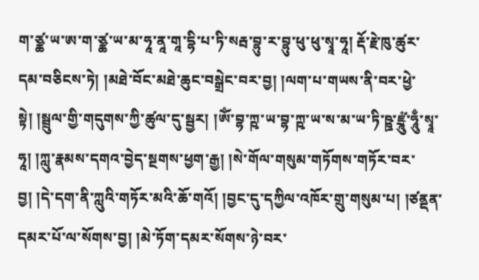ག་ཙྪ་ཡ་ཨ་ག་ཙྪ་ཡ་མ་ཧཱ་ནཱ་གཱ་དྷི་པ་ཏི་སརྦ་བྷུ་ར་བྷུ་ཕུ་ཕུ་སྭཱ་ཧཱ། རྡོ་རྗེ་ཁུ་ཚུར་དམ་བཅིངས་ཏེ། །མཐེ་བོང་མཐེ་ཆུང་བསྒྲེང་བར་བྱ། །ལག་པ་གཡས་ནི་བར་ཕྱེ་སྟེ། །སྦྲུལ་གྱི་གདུགས་ཀྱི་ཚུལ་དུ་སྦྱར། །ཨོཾ་བྷ་ཀྵ་ཡ་བྷ་ཀྵ་ཡ་ས་མ་ཡ་ཏི་ཥྛ་ཛྲཱུཾ་ཧཱུྃ་སྭཱ་ཧཱ། །ཀླུ་རྣམས་དགའ་བྱེད་སྔགས་ཕྱག་རྒྱ། །སེ་གོལ་གསུམ་གཏོགས་གཏོར་བར་བྱ། །དེ་དག་ནི་ཀླུའི་གཏོར་མའི་ཆོ་གའོ། །བྱང་དུ་དཀྱིལ་འཁོར་གྲུ་གསུམ་པ། །ཙནྡན་དམར་པོ་ལ་སོགས་བྱ། །མེ་ཏོག་དམར་སོགས་ཉེ་བར་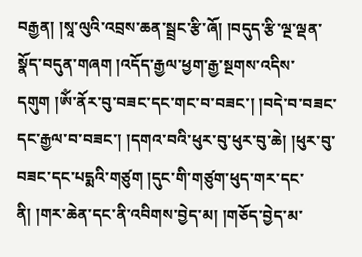བརྒྱན། །སཱ་ལུའི་འབྲས་ཆན་སྦྲང་རྩི་ཞོ། །བདུད་རྩི་ལྔ་ལྡན་སྣོད་བདུན་གཞག །འདོད་རྒྱལ་ཕྱག་རྒྱ་སྔགས་འདིས་དགུག །ཨོཾ་ནོར་བུ་བཟང་དང་གང་བ་བཟང་། །བདེ་བ་བཟང་དང་རྒྱལ་བ་བཟང་། །དགའ་བའི་ཕུར་བུ་ཕུར་བུ་ཆེ། །ཕུར་བུ་བཟང་དང་པདྨའི་གཙུག །དུང་གི་གཙུག་ཕུད་གར་དང་ནི། །གར་ཆེན་དང་ནི་འབིགས་བྱེད་མ། །གཅོད་བྱེད་མ་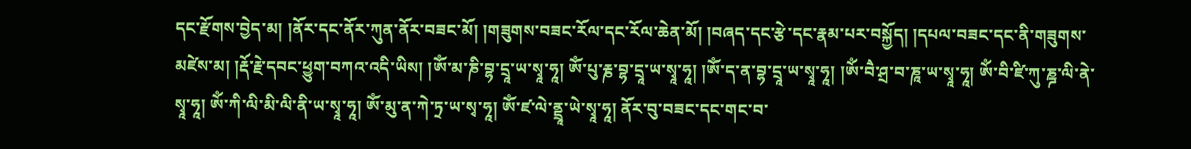དང་རྫོགས་བྱེད་མ། །ནོར་དང་ནོར་ཀུན་ནོར་བཟང་མོ། །གཟུགས་བཟང་རོལ་དང་རོལ་ཆེན་མོ། །བཞད་དང་རྩེ་དང་རྣམ་པར་བསྐྱོད། །དཔལ་བཟང་དང་ནི་གཟུགས་མཛེས་མ། །རྡོ་རྗེ་དབང་ཕྱུག་བཀའ་འདི་ཡིས། །ཨོཾ་མ་ཎི་བྷ་དྲཱ་ཡ་སྭཱ་ཧཱ། ཨོཾ་པུ་རྞ་བྷ་དྲཱ་ཡ་སྭཱ་ཧཱ། །ཨོཾ་ད་ན་བྷ་དྲཱ་ཡ་སྭཱ་ཧཱ། །ཨོཾ་བཻ་ཤྲ་བ་ཎཱ་ཡ་སྭཱ་ཧཱ། ཨོཾ་བི་ཛི་ཀུ་ཎྜ་ལི་ནེ་སྭཱ་ཧཱ། ཨོཾ་ཀི་ལི་མི་ལི་ནི་ཡ་སྭཱ་ཧཱ། ཨོཾ་མུ་ན་ཀེ་ཏྲ་ཡ་སྭ་ཧཱ། ཨོཾ་ཛ་ལེ་ནྡྲཱ་ཡེ་སྭཱ་ཧཱ། ནོར་བུ་བཟང་དང་གང་བ་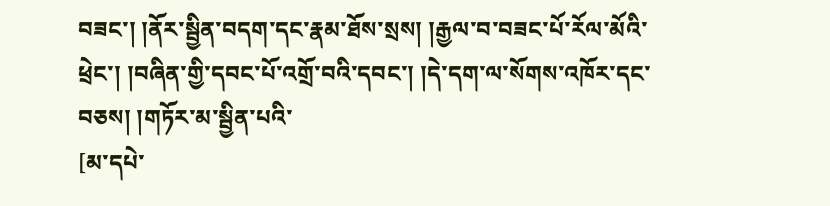བཟང་། །ནོར་སྦྱིན་བདག་དང་རྣམ་ཐོས་སྲས། །རྒྱལ་བ་བཟང་པོ་རོལ་མོའི་ཕྲེང་། །བཞིན་གྱི་དབང་པོ་འགྲོ་བའི་དབང་། །དེ་དག་ལ་སོགས་འཁོར་དང་བཅས། །གཏོར་མ་སྦྱིན་པའི་
[མ་དཔེ་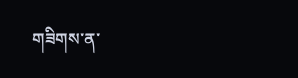གཟིགས་ན་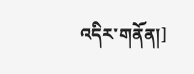འདིར་གནོན།]